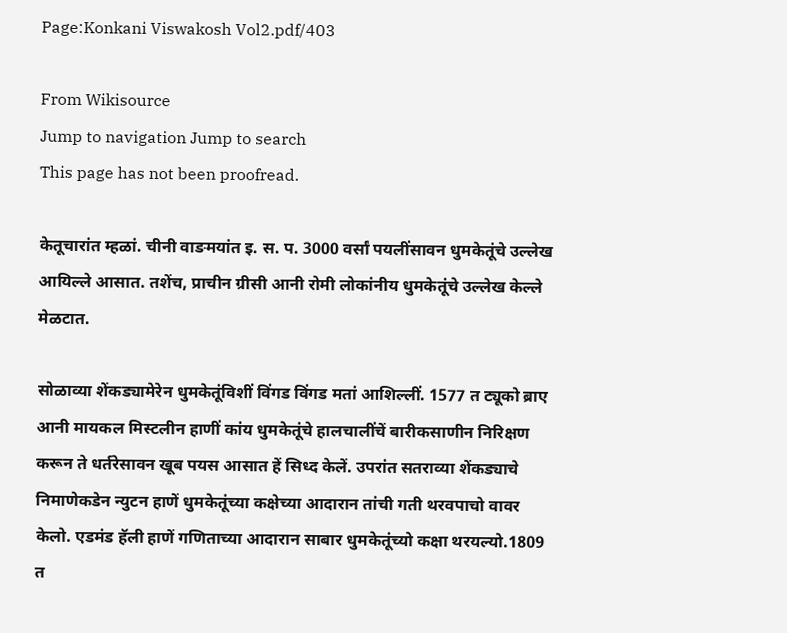Page:Konkani Viswakosh Vol2.pdf/403

From Wikisource
Jump to navigation Jump to search
This page has not been proofread.

केतूचारांत म्हळां. चीनी वाङमयांत इ. स. प. 3000 वर्सां पयलींसावन धुमकेतूंचे उल्लेख आयिल्ले आसात. तशेंच, प्राचीन ग्रीसी आनी रोमी लोकांनीय धुमकेतूंचे उल्लेख केल्ले मेळटात.

सोळाव्या शेंकड्यामेरेन धुमकेतूंविशीं विंगड विंगड मतां आशिल्लीं. 1577 त ट्यूको ब्राए आनी मायकल मिस्टलीन हाणीं कांय धुमकेतूंचे हालचालींचें बारीकसाणीन निरिक्षण करून ते धर्तरेसावन खूब पयस आसात हें सिध्द केलें. उपरांत सतराव्या शेंकड्याचे निमाणेकडेन न्युटन हाणें धुमकेतूंच्या कक्षेच्या आदारान तांची गती थरवपाचो वावर केलो. एडमंड हॅली हाणें गणिताच्या आदारान साबार धुमकेतूंच्यो कक्षा थरयल्यो.1809 त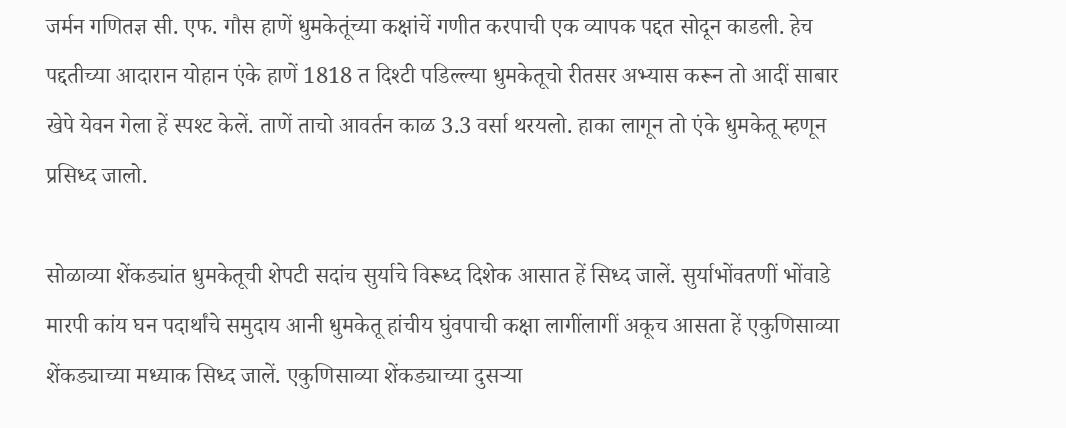जर्मन गणितज्ञ सी. एफ. गौस हाणें धुमकेतूंच्या कक्षांचें गणीत करपाची एक व्यापक पद्दत सोदून काडली. हेच पद्दतीच्या आदारान योहान एंके हाणें 1818 त दिश्टी पडिल्ल्या धुमकेतूचो रीतसर अभ्यास करून तो आदीं साबार खेपे येवन गेला हें स्पश्ट केलें. ताणें ताचो आवर्तन काळ 3.3 वर्सा थरयलो. हाका लागून तो एंके धुमकेतू म्हणून प्रसिध्द जालो.

सोळाव्या शेंकड्यांत धुमकेतूची शेपटी सदांच सुर्याचे विरूध्द दिशेक आसात हें सिध्द जालें. सुर्याभोंवतणीं भोंवाडे मारपी कांय घन पदार्थांचे समुदाय आनी धुमकेतू हांचीय घुंवपाची कक्षा लागींलागीं अकूच आसता हें एकुणिसाव्या शेंकड्याच्या मध्याक सिध्द जालें. एकुणिसाव्या शेंकड्याच्या दुसऱ्या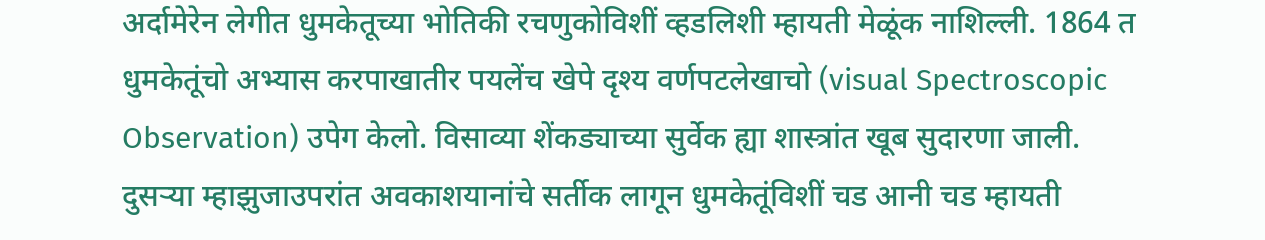अर्दामेरेन लेगीत धुमकेतूच्या भोतिकी रचणुकोविशीं व्हडलिशी म्हायती मेळूंक नाशिल्ली. 1864 त धुमकेतूंचो अभ्यास करपाखातीर पयलेंच खेपे दृश्य वर्णपटलेखाचो (visual Spectroscopic Observation) उपेग केलो. विसाव्या शेंकड्याच्या सुर्वेक ह्या शास्त्रांत खूब सुदारणा जाली. दुसऱ्या म्हाझुजाउपरांत अवकाशयानांचे सर्तीक लागून धुमकेतूंविशीं चड आनी चड म्हायती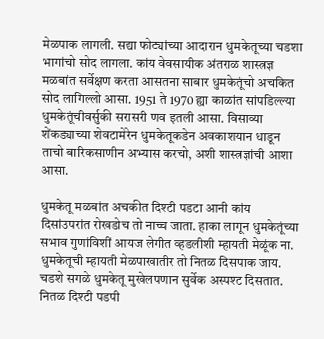मेळपाक लागली. सद्या फोट्यांच्या आदारान धुमकेतूच्या चडशा भागांचो सोद लागला. कांय वेवसायीक अंतराळ शास्त्रज्ञ मळबांत सर्वेक्षण करता आसतना साबार धुमकेतूंचो अचकित सोद लागिल्लो आसा. 1951 ते 1970 ह्या काळांत सांपडिल्ल्या धुमकेतूंचीवर्सुकी सरासरी णव इतली आसा. विसाव्या शेंकड्याच्या शेवटामेरेन धुमकेतूकडेन अवकाशयान धाडून ताचो बारिकसाणीन अभ्यास करचो, अशी शास्त्रज्ञांची आशा आसा.

धुमकेतू मळबांत अचकीत दिश्टी पडटा आनी कांय दिसांउपरांत रोखडोच तो नाच्च जाता. हाका लागून धुमकेतूंच्या सभाव गुणांविशीं आयज लेगीत व्हडलीशी म्हायती मेळूंक ना. धुमकेतूची म्हायती मेळपाखातीर तो नितळ दिसपाक जाय. चडशे सगळे धुमकेतू मुखेलपणान सुर्वेक अस्पश्ट दिसतात. नितळ दिश्टी पडपी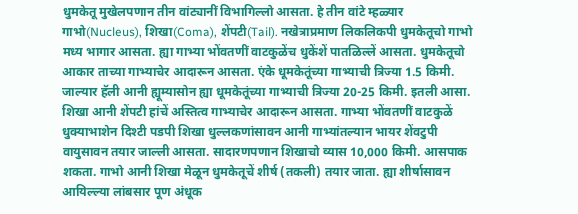धुमकेतू मुखेलपणान तीन वांट्यानीं विभागिल्लो आसता. हे तीन वांटे म्हळ्यार गाभो(Nucleus), शिखा(Coma), शेंपटी(Tail). नखेत्राप्रमाण लिकलिकपी धुमकेतूचो गाभो मध्य भागार आसता. ह्या गाभ्या भोंवतणीं वाटकुळेंच धुकेंशें पातळिल्लें आसता. धुमकेतूचो आकार ताच्या गाभ्याचेर आदारून आसता. एंके धूमकेतूंच्या गाभ्याची त्रिज्या 1.5 किमी. जाल्यार हॅली आनी ह्यूम्यासोन ह्या धूमकेतूंच्या गाभ्याची त्रिज्या 20-25 किमी. इतली आसा. शिखा आनी शेंपटी हांचें अस्तित्व गाभ्याचेर आदारून आसता. गाभ्या भोंवतणीं वाटकुळें धुक्याभाशेन दिश्टी पडपी शिखा धुल्लकणांसावन आनी गाभ्यांतल्यान भायर शेंवटुपी वायुसावन तयार जाल्ली आसता. सादारणपणान शिखाचो व्यास 10,000 किमी. आसपाक शकता. गाभो आनी शिखा मेळून धुमकेतूचें शीर्ष (तकली) तयार जाता. ह्या शीर्षासावन आयिल्ल्या लांबसार पूण अंधूक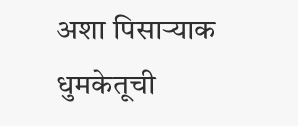अशा पिसाऱ्याक धुमकेतूची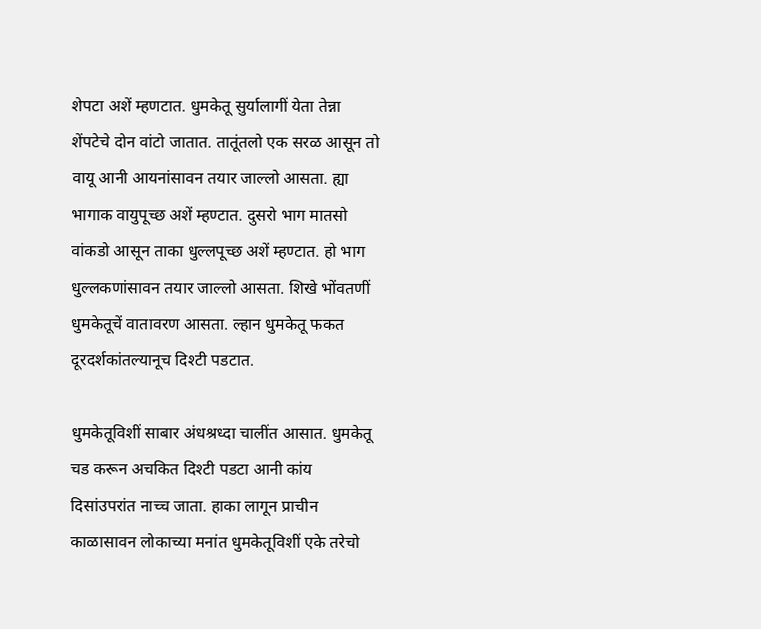शेपटा अशें म्हणटात. धुमकेतू सुर्यालागीं येता तेन्ना शेंपटेचे दोन वांटो जातात. तातूंतलो एक सरळ आसून तो वायू आनी आयनांसावन तयार जाल्लो आसता. ह्या भागाक वायुपूच्छ अशें म्हण्टात. दुसरो भाग मातसो वांकडो आसून ताका धुल्लपूच्छ अशें म्हण्टात. हो भाग धुल्लकणांसावन तयार जाल्लो आसता. शिखे भोंवतणीं धुमकेतूचें वातावरण आसता. ल्हान धुमकेतू फकत दूरदर्शकांतल्यानूच दिश्टी पडटात.

धुमकेतूविशीं साबार अंधश्रध्दा चालींत आसात. धुमकेतू चड करून अचकित दिश्टी पडटा आनी कांय दिसांउपरांत नाच्च जाता. हाका लागून प्राचीन काळासावन लोकाच्या मनांत धुमकेतूविशीं एके तरेचो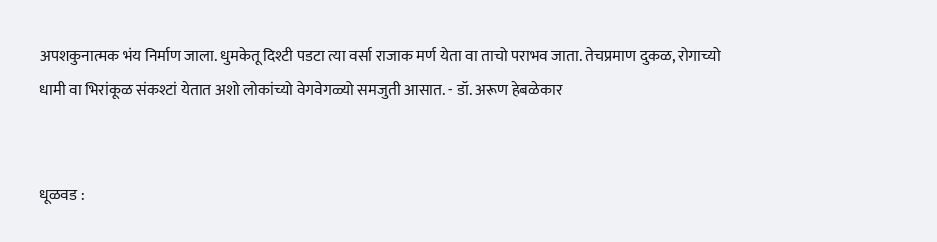अपशकुनात्मक भंय निर्माण जाला. धुमकेतू दिश्टी पडटा त्या वर्सा राजाक मर्ण येता वा ताचो पराभव जाता. तेचप्रमाण दुकळ, रोगाच्यो धामी वा भिरांकूळ संकश्टां येतात अशो लोकांच्यो वेगवेगळ्यो समजुती आसात. - डॉ. अरूण हेबळेकार


धूळवड :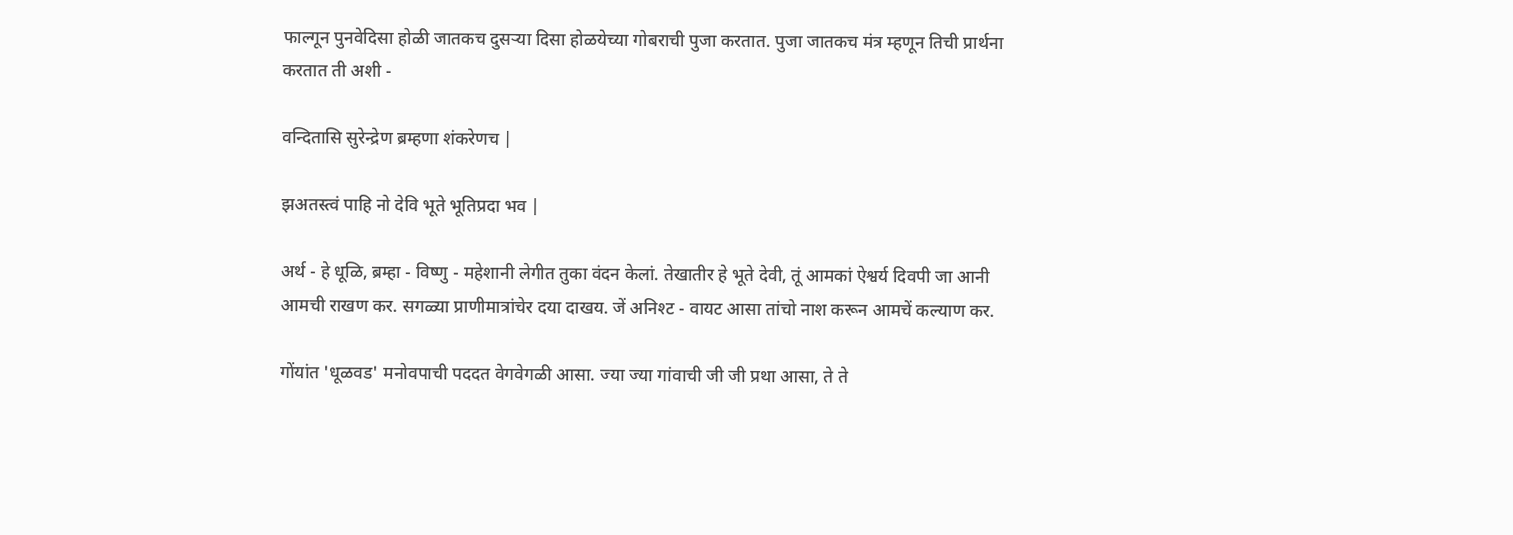फाल्गून पुनवेदिसा होळी जातकच दुसऱ्या दिसा होळयेच्या गोबराची पुजा करतात. पुजा जातकच मंत्र म्हणून तिची प्रार्थना करतात ती अशी -

वन्दितासि सुरेन्द्रेण ब्रम्हणा शंकरेणच |

झअतस्त्वं पाहि नो देवि भूते भूतिप्रदा भव |

अर्थ - हे धूळि, ब्रम्हा - विष्णु - महेशानी लेगीत तुका वंदन केलां. तेखातीर हे भूते देवी, तूं आमकां ऐश्वर्य दिवपी जा आनी आमची राखण कर. सगळ्या प्राणीमात्रांचेर दया दाखय. जें अनिश्ट - वायट आसा तांचो नाश करून आमचें कल्याण कर.

गोंयांत 'धूळवड' मनोवपाची पददत वेगवेगळी आसा. ज्या ज्या गांवाची जी जी प्रथा आसा, ते ते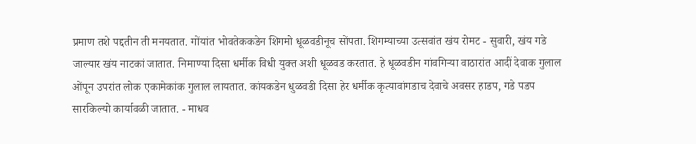प्रमाण तशे पद्दतीन ती मनयतात. गोंयांत भोवतेककडेन शिगमो धूळवडीनूच सोंपता. शिगम्याच्या उत्सवांत खंय रोमट - सुवारी, खंय गडे जाल्यार खंय नाटकां जातात. निमाण्या दिसा धर्मीक विधी युक्त अशी धूळवड करतात. हे धूळवडीन गांवगिऱ्या वाठारांत आदीं देवाक गुलाल ओंपून उपरांत लोक एकामेकांक गुलाल लायतात. कांयकडेन धुळवडी दिसा हेर धर्मीक कृत्यावांगडाच देवाचे अवसर हाडप, गडे पडप सारकिल्यो कार्यावळी जातात. - माधव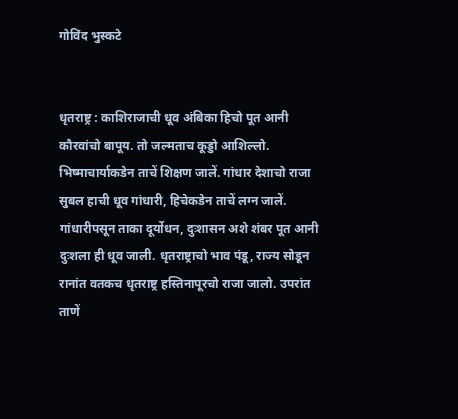गोविंद भुस्कटे


धृतराष्ट्र : काशिराजाची धूव अंबिका हिचो पूत आनी कौरवांचो बापूय. तो जल्मताच कूड्डो आशिल्लो. भिष्माचार्याकडेन ताचें शिक्षण जालें. गांधार देशाचो राजा सुबल हाची धूव गांधारी, हिचेकडेन ताचें लग्न जालें. गांधारीपसून ताका दूर्योधन, दुःशासन अशे शंबर पूत आनी दुःशला ही धूव जाली. धृतराष्ट्राचो भाव पंडू, राज्य सोडून रानांत वतकच धृतराष्ट्र हस्तिनापूरचो राजा जालो. उपरांत ताणें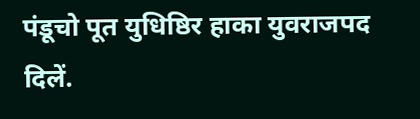पंडूचो पूत युधिष्ठिर हाका युवराजपद दिलें.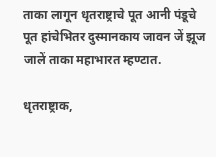ताका लागून धृतराष्ट्राचे पूत आनी पंडूचे पूत हांचेभितर दुस्मानकाय जावन जें झूज जालें ताका महाभारत म्हण्टात.

धृतराष्ट्राक,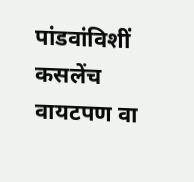पांडवांविशीं कसलेंच वायटपण वा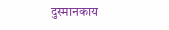दुस्मानकाय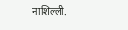नाशिल्ली.